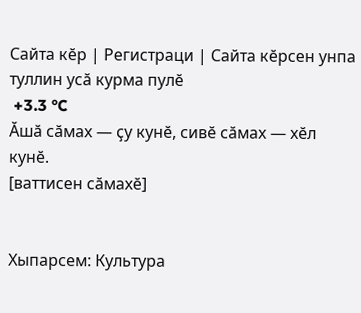Сайта кӗр | Регистраци | Сайта кӗрсен унпа туллин усӑ курма пулӗ
 +3.3 °C
Ӑшӑ сӑмах — ҫу кунӗ, сивӗ сӑмах — хӗл кунӗ.
[ваттисен сӑмахӗ]


Хыпарсем: Культура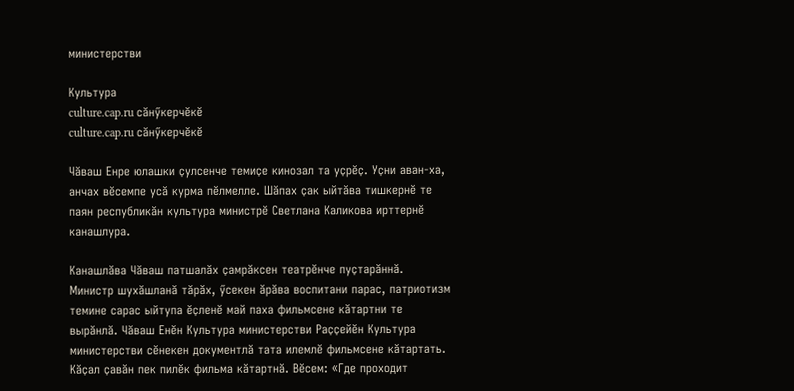министерстви

Культура
culture.cap.ru сӑнӳкерчӗкӗ
culture.cap.ru сӑнӳкерчӗкӗ

Чӑваш Енре юлашки ҫулсенче темиҫе кинозал та уҫрӗҫ. Уҫни аван-ха, анчах вӗсемпе усӑ курма пӗлмелле. Шӑпах ҫак ыйтӑва тишкернӗ те паян республикӑн культура министрӗ Светлана Каликова ирттернӗ канашлура.

Канашлӑва Чӑваш патшалӑх ҫамрӑксен театрӗнче пуҫтарӑннӑ. Министр шухӑшланӑ тӑрӑх, ӳсекен ӑрӑва воспитани парас, патриотизм темине сарас ыйтупа ӗҫленӗ май паха фильмсене кӑтартни те вырӑнлӑ. Чӑваш Енӗн Культура министерстви Раҫҫейӗн Культура министерстви сӗнекен документлӑ тата илемлӗ фильмсене кӑтартать. Кӑҫал ҫавӑн пек пилӗк фильма кӑтартнӑ. Вӗсем: «Где проходит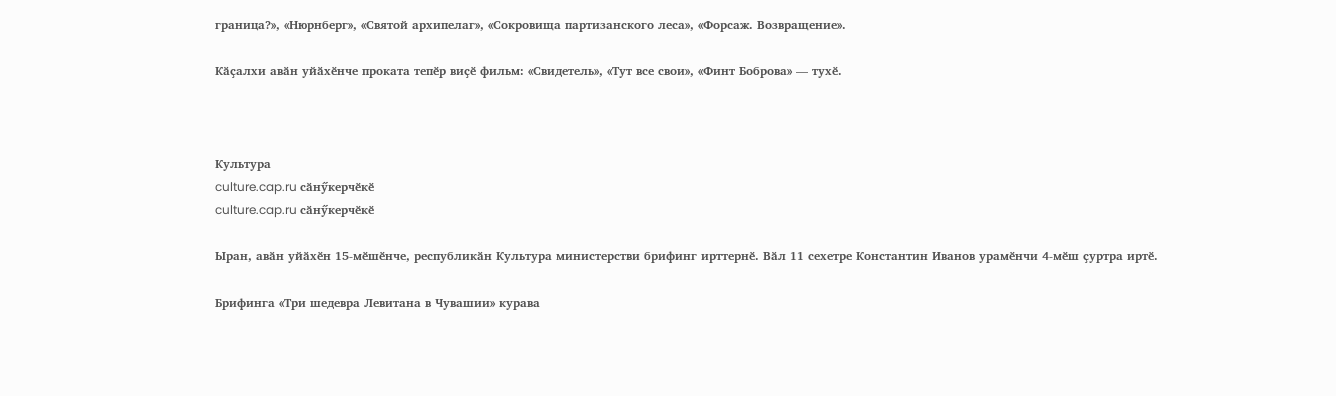граница?», «Нюрнберг», «Святой архипелаг», «Сокровища партизанского леса», «Форсаж. Возвращение».

Кӑҫалхи авӑн уйӑхӗнче проката тепӗр виҫӗ фильм: «Свидетель», «Тут все свои», «Финт Боброва» — тухӗ.



Культура
culture.cap.ru сӑнӳкерчӗкӗ
culture.cap.ru сӑнӳкерчӗкӗ

Ыран, авӑн уйӑхӗн 15-мӗшӗнче, республикӑн Культура министерстви брифинг ирттернӗ. Вӑл 11 сехетре Константин Иванов урамӗнчи 4-мӗш ҫуртра иртӗ.

Брифинга «Три шедевра Левитана в Чувашии» курава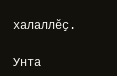халаллӗҫ.

Унта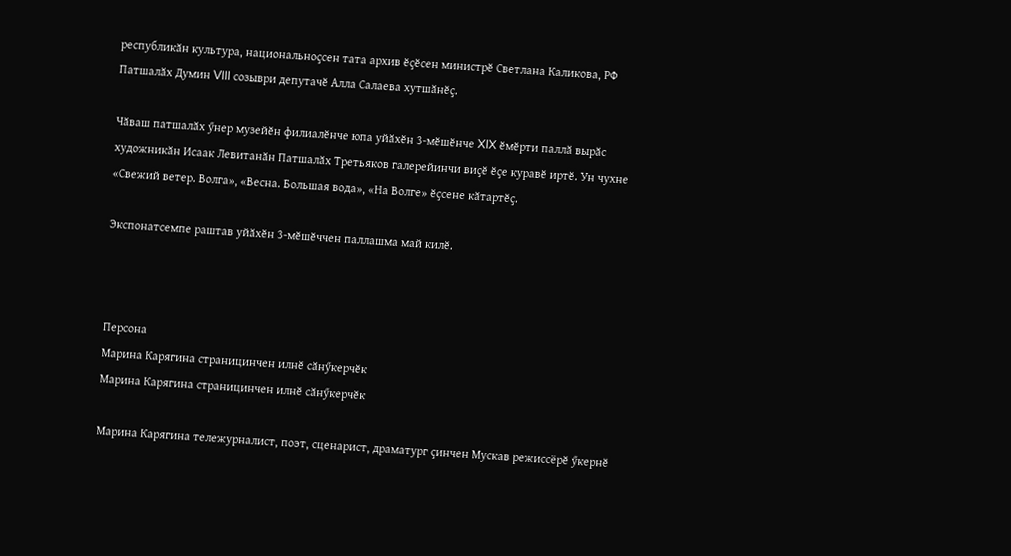республикӑн культура, национальноҫсен тата архив ӗҫӗсен министрӗ Светлана Каликова, РФ Патшалӑх Думин VIII созыври депутачӗ Алла Салаева хутшӑнӗҫ.

Чӑваш патшалӑх ӳнер музейӗн филиалӗнче юпа уйӑхӗн 3-мӗшӗнче XIX ӗмӗрти паллӑ вырӑс художникӑн Исаак Левитанӑн Патшалӑх Третьяков галерейинчи виҫӗ ӗҫе куравӗ иртӗ. Ун чухне «Свежий ветер. Волга», «Весна. Большая вода», «На Волге» ӗҫсене кӑтартӗҫ.

Экспонатсемпе раштав уйӑхӗн 3-мӗшӗччен паллашма май килӗ.



Персона
Марина Карягина страницинчен илнӗ сӑнӳкерчӗк
Марина Карягина страницинчен илнӗ сӑнӳкерчӗк

Марина Карягина тележурналист, поэт, сценарист, драматург ҫинчен Мускав режиссёрӗ ӳкернӗ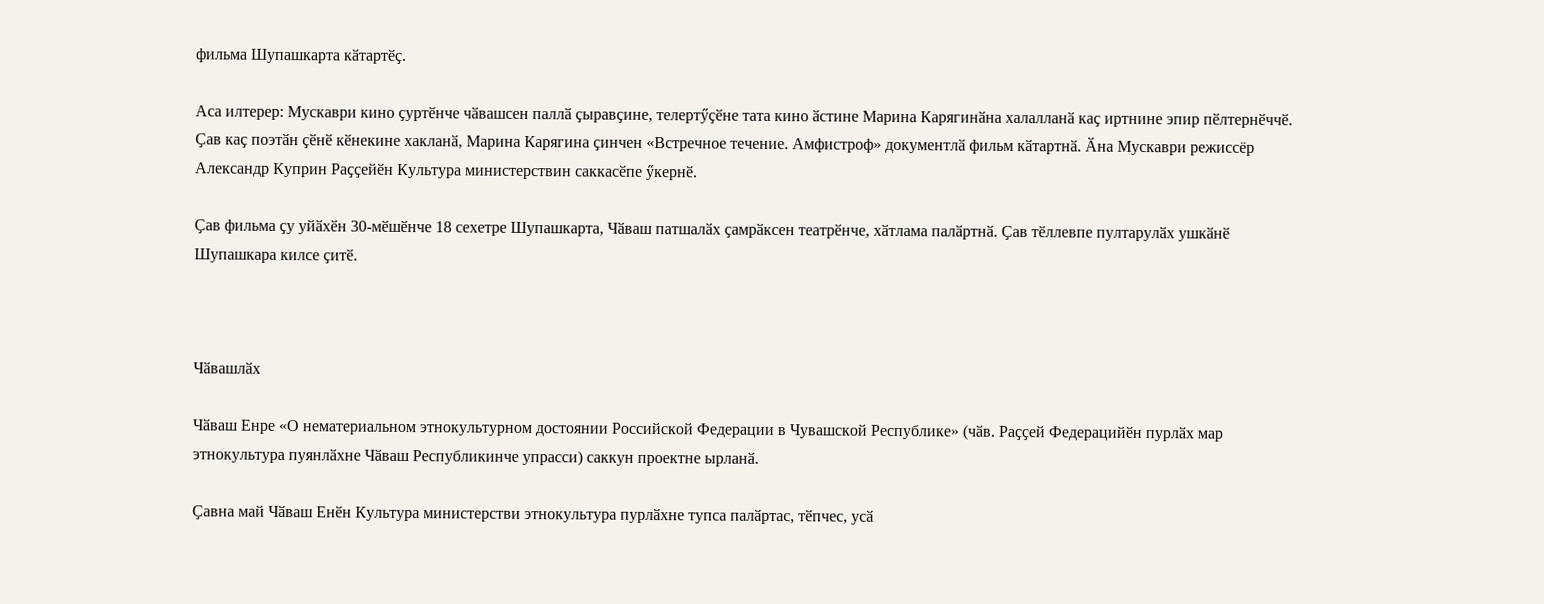фильма Шупашкарта кӑтартӗҫ.

Аса илтерер: Мускаври кино ҫуртӗнче чӑвашсен паллӑ ҫыравҫине, телертӳҫӗне тата кино ӑстине Марина Карягинӑна халалланӑ каҫ иртнине эпир пӗлтернӗччӗ. Ҫав каҫ поэтӑн ҫӗнӗ кӗнекине хакланӑ, Марина Карягина ҫинчен «Встречное течение. Амфистроф» документлӑ фильм кӑтартнӑ. Ӑна Мускаври режиссёр Александр Куприн Раҫҫейӗн Культура министерствин саккасӗпе ӳкернӗ.

Ҫав фильма ҫу уйӑхӗн 30-мӗшӗнче 18 сехетре Шупашкарта, Чӑваш патшалӑх ҫамрӑксен театрӗнче, хӑтлама палӑртнӑ. Ҫав тӗллевпе пултарулӑх ушкӑнӗ Шупашкара килсе ҫитӗ.



Чӑвашлӑх

Чӑваш Енре «О нематериальном этнокультурном достоянии Российской Федерации в Чувашской Республике» (чӑв. Раҫҫей Федерацийӗн пурлӑх мар этнокультура пуянлӑхне Чӑваш Республикинче упрасси) саккун проектне ырланӑ.

Ҫавна май Чӑваш Енӗн Культура министерстви этнокультура пурлӑхне тупса палӑртас, тӗпчес, усӑ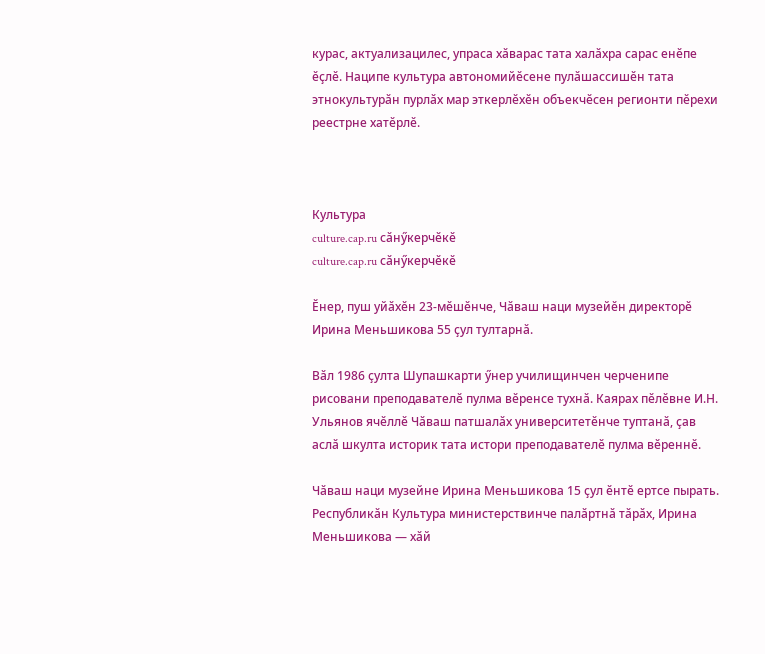курас, актуализацилес, упраса хӑварас тата халӑхра сарас енӗпе ӗҫлӗ. Наципе культура автономийӗсене пулӑшассишӗн тата этнокультурӑн пурлӑх мар эткерлӗхӗн объекчӗсен регионти пӗрехи реестрне хатӗрлӗ.



Культура
culture.cap.ru сӑнӳкерчӗкӗ
culture.cap.ru сӑнӳкерчӗкӗ

Ӗнер, пуш уйӑхӗн 23-мӗшӗнче, Чӑваш наци музейӗн директорӗ Ирина Меньшикова 55 ҫул тултарнӑ.

Вӑл 1986 ҫулта Шупашкарти ӳнер училищинчен черченипе рисовани преподавателӗ пулма вӗренсе тухнӑ. Каярах пӗлӗвне И.Н. Ульянов ячӗллӗ Чӑваш патшалӑх университетӗнче туптанӑ, ҫав аслӑ шкулта историк тата истори преподавателӗ пулма вӗреннӗ.

Чӑваш наци музейне Ирина Меньшикова 15 ҫул ӗнтӗ ертсе пырать. Республикӑн Культура министерствинче палӑртнӑ тӑрӑх, Ирина Меньшикова — хӑй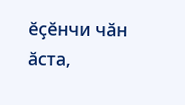ӗҫӗнчи чӑн ӑста,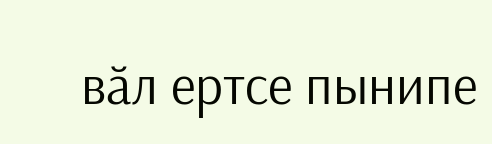вӑл ертсе пынипе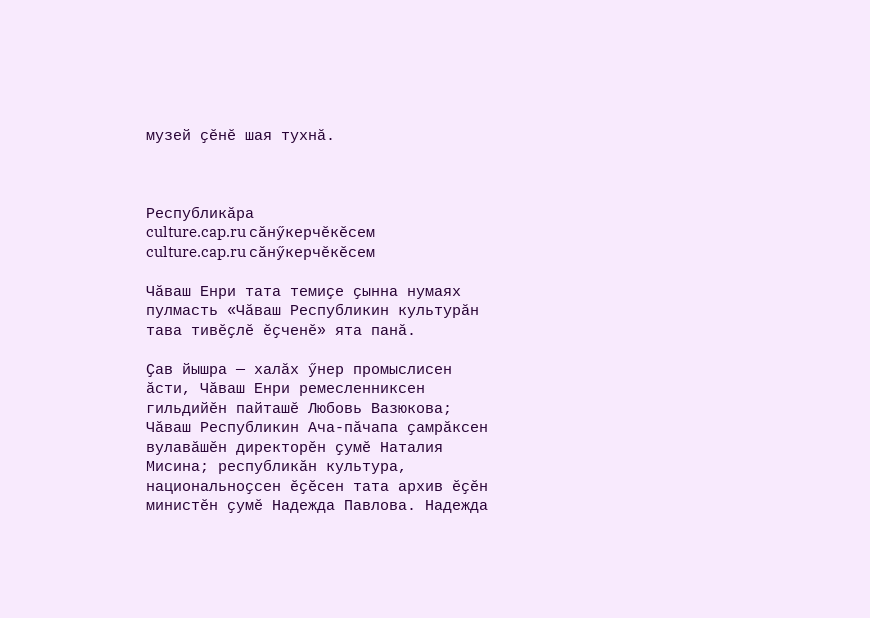музей ҫӗнӗ шая тухнӑ.



Республикӑра
culture.cap.ru сӑнӳкерчӗкӗсем
culture.cap.ru сӑнӳкерчӗкӗсем

Чӑваш Енри тата темиҫе ҫынна нумаях пулмасть «Чӑваш Республикин культурӑн тава тивӗҫлӗ ӗҫченӗ» ята панӑ.

Ҫав йышра — халӑх ӳнер промыслисен ӑсти, Чӑваш Енри ремесленниксен гильдийӗн пайташӗ Любовь Вазюкова; Чӑваш Республикин Ача-пӑчапа ҫамрӑксен вулавӑшӗн директорӗн ҫумӗ Наталия Мисина; республикӑн культура, национальноҫсен ӗҫӗсен тата архив ӗҫӗн министӗн ҫумӗ Надежда Павлова. Надежда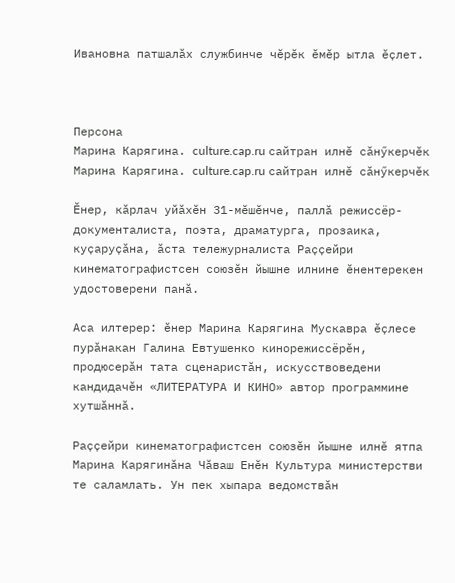Ивановна патшалӑх службинче чӗрӗк ӗмӗр ытла ӗҫлет.



Персона
Марина Карягина. culture.cap.ru сайтран илнӗ сӑнӳкерчӗк
Марина Карягина. culture.cap.ru сайтран илнӗ сӑнӳкерчӗк

Ӗнер, кӑрлач уйӑхӗн 31-мӗшӗнче, паллӑ режиссёр-документалиста, поэта, драматурга, прозаика, куҫаруҫӑна, ӑста тележурналиста Раҫҫейри кинематографистсен союзӗн йышне илнине ӗнентерекен удостоверени панӑ.

Аса илтерер: ӗнер Марина Карягина Мускавра ӗҫлесе пурӑнакан Галина Евтушенко кинорежиссёрӗн, продюсерӑн тата сценаристӑн, искусствоведени кандидачӗн «ЛИТЕРАТУРА И КИНО» автор программине хутшӑннӑ.

Раҫҫейри кинематографистсен союзӗн йышне илнӗ ятпа Марина Карягинӑна Чӑваш Енӗн Культура министерстви те саламлать. Ун пек хыпара ведомствӑн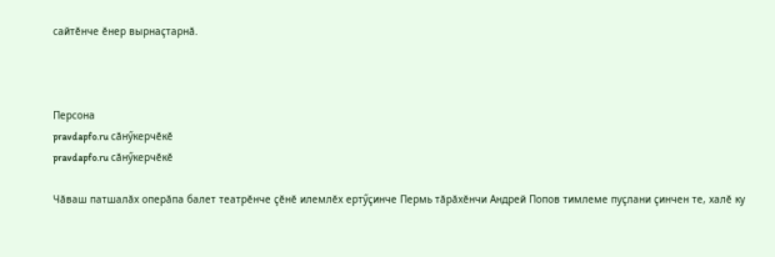сайтӗнче ӗнер вырнаҫтарнӑ.



Персона
pravdapfo.ru сӑнӳкерчӗкӗ
pravdapfo.ru сӑнӳкерчӗкӗ

Чӑваш патшалӑх оперӑпа балет театрӗнче ҫӗнӗ илемлӗх ертӳҫинче Пермь тӑрӑхӗнчи Андрей Попов тимлеме пуҫлани ҫинчен те, халӗ ку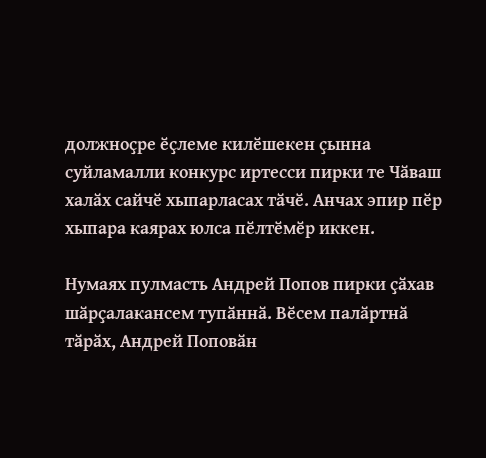должноҫре ӗҫлеме килӗшекен ҫынна суйламалли конкурс иртесси пирки те Чӑваш халӑх сайчӗ хыпарласах тӑчӗ. Анчах эпир пӗр хыпара каярах юлса пӗлтӗмӗр иккен.

Нумаях пулмасть Андрей Попов пирки ҫӑхав шӑрҫалакансем тупӑннӑ. Вӗсем палӑртнӑ тӑрӑх, Андрей Поповӑн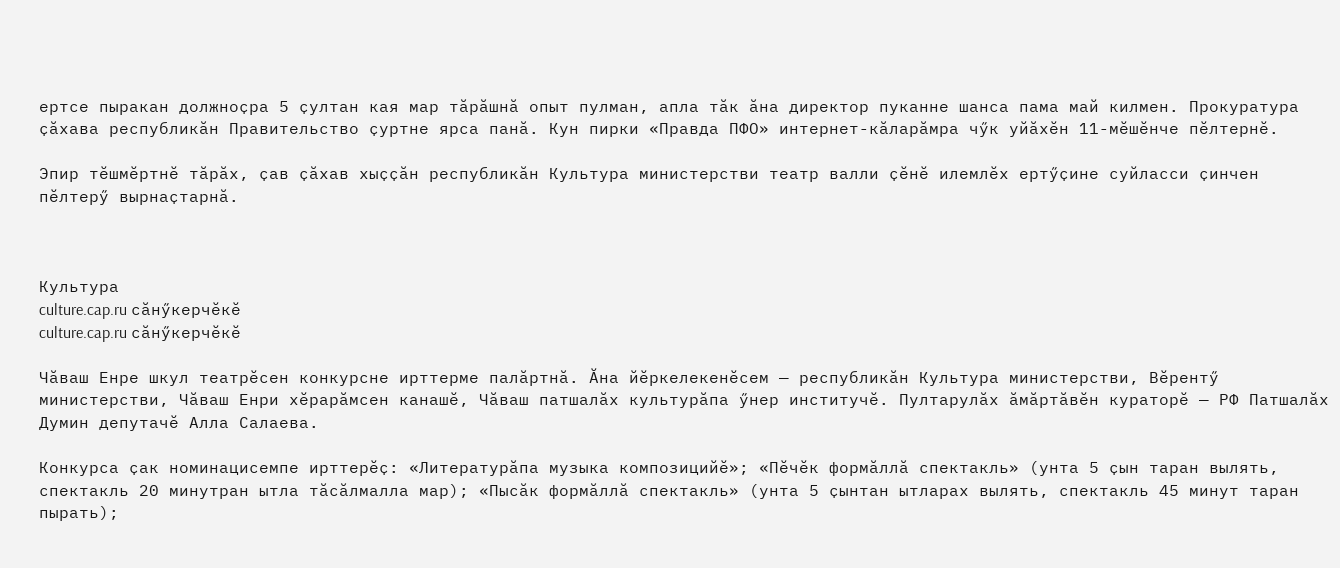ертсе пыракан должноҫра 5 ҫултан кая мар тӑрӑшнӑ опыт пулман, апла тӑк ӑна директор пуканне шанса пама май килмен. Прокуратура ҫӑхава республикӑн Правительство ҫуртне ярса панӑ. Кун пирки «Правда ПФО» интернет-кӑларӑмра чӳк уйӑхӗн 11-мӗшӗнче пӗлтернӗ.

Эпир тӗшмӗртнӗ тӑрӑх, ҫав ҫӑхав хыҫҫӑн республикӑн Культура министерстви театр валли ҫӗнӗ илемлӗх ертӳҫине суйласси ҫинчен пӗлтерӳ вырнаҫтарнӑ.



Культура
culture.cap.ru сӑнӳкерчӗкӗ
culture.cap.ru сӑнӳкерчӗкӗ

Чӑваш Енре шкул театрӗсен конкурсне ирттерме палӑртнӑ. Ӑна йӗркелекенӗсем — республикӑн Культура министерстви, Вӗрентӳ министерстви, Чӑваш Енри хӗрарӑмсен канашӗ, Чӑваш патшалӑх культурӑпа ӳнер институчӗ. Пултарулӑх ӑмӑртӑвӗн кураторӗ — РФ Патшалӑх Думин депутачӗ Алла Салаева.

Конкурса ҫак номинацисемпе ирттерӗҫ: «Литературӑпа музыка композицийӗ»; «Пӗчӗк формӑллӑ спектакль» (унта 5 ҫын таран вылять, спектакль 20 минутран ытла тӑсӑлмалла мар); «Пысӑк формӑллӑ спектакль» (унта 5 ҫынтан ытларах вылять, спектакль 45 минут таран пырать);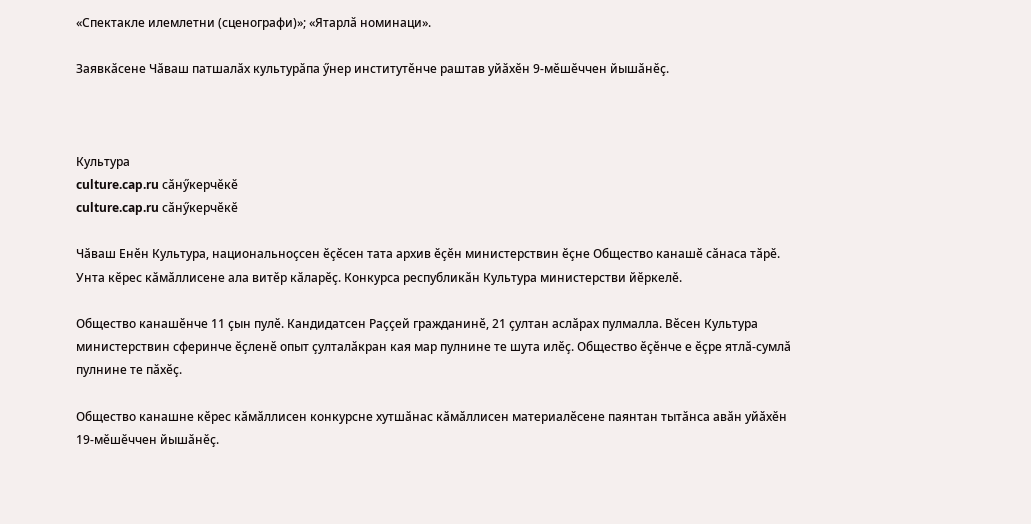«Спектакле илемлетни (сценографи)»; «Ятарлӑ номинаци».

Заявкӑсене Чӑваш патшалӑх культурӑпа ӳнер институтӗнче раштав уйӑхӗн 9-мӗшӗччен йышӑнӗҫ.



Культура
culture.cap.ru сӑнӳкерчӗкӗ
culture.cap.ru сӑнӳкерчӗкӗ

Чӑваш Енӗн Культура, национальноҫсен ӗҫӗсен тата архив ӗҫӗн министерствин ӗҫне Общество канашӗ сӑнаса тӑрӗ. Унта кӗрес кӑмӑллисене ала витӗр кӑларӗҫ. Конкурса республикӑн Культура министерстви йӗркелӗ.

Общество канашӗнче 11 ҫын пулӗ. Кандидатсен Раҫҫей гражданинӗ, 21 ҫултан аслӑрах пулмалла. Вӗсен Культура министерствин сферинче ӗҫленӗ опыт ҫулталӑкран кая мар пулнине те шута илӗҫ. Общество ӗҫӗнче е ӗҫре ятлӑ-сумлӑ пулнине те пӑхӗҫ.

Общество канашне кӗрес кӑмӑллисен конкурсне хутшӑнас кӑмӑллисен материалӗсене паянтан тытӑнса авӑн уйӑхӗн 19-мӗшӗччен йышӑнӗҫ.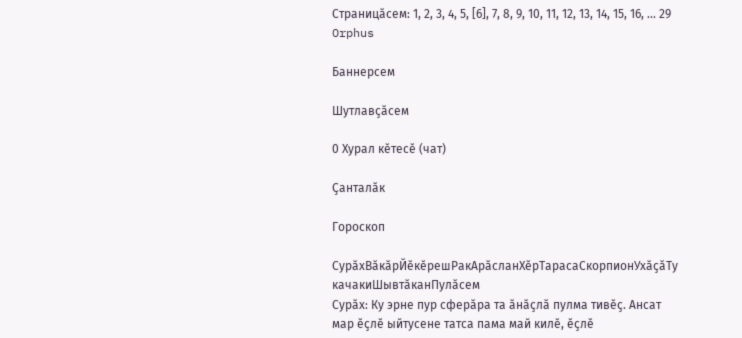Страницӑсем: 1, 2, 3, 4, 5, [6], 7, 8, 9, 10, 11, 12, 13, 14, 15, 16, ... 29
Orphus

Баннерсем

Шутлавҫӑсем

0 Хурал кӗтесӗ (чат)

Ҫанталӑк

Гороскоп

СурӑхВӑкӑрЙӗкӗрешРакАрӑсланХӗрТарасаСкорпионУхӑҫӑТу качакиШывтӑканПулӑсем
Сурӑх: Ку эрне пур сферӑра та ӑнӑҫлӑ пулма тивӗҫ. Ансат мар ӗҫлӗ ыйтусене татса пама май килӗ, ӗҫлӗ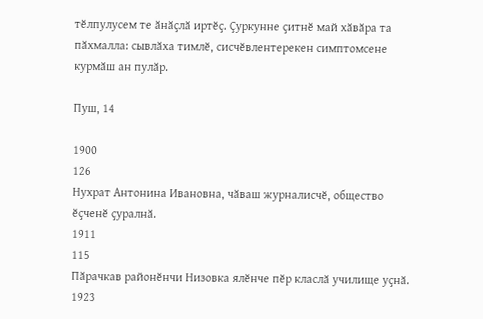тӗлпулусем те ӑнӑҫлӑ иртӗҫ. Ҫуркунне ҫитнӗ май хӑвӑра та пӑхмалла: сывлӑха тимлӗ, сисчӗвлентерекен симптомсене курмӑш ан пулӑр.

Пуш, 14

1900
126
Нухрат Антонина Ивановна, чӑваш журналисчӗ, общество ӗҫченӗ ҫуралнӑ.
1911
115
Пӑрачкав районӗнчи Низовка ялӗнче пӗр класлӑ училище уҫнӑ.
1923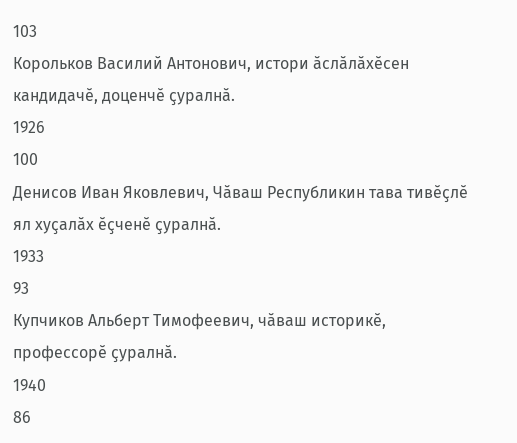103
Корольков Василий Антонович, истори ӑслӑлӑхӗсен кандидачӗ, доценчӗ ҫуралнӑ.
1926
100
Денисов Иван Яковлевич, Чӑваш Республикин тава тивӗҫлӗ ял хуҫалӑх ӗҫченӗ ҫуралнӑ.
1933
93
Купчиков Альберт Тимофеевич, чӑваш историкӗ, профессорӗ ҫуралнӑ.
1940
86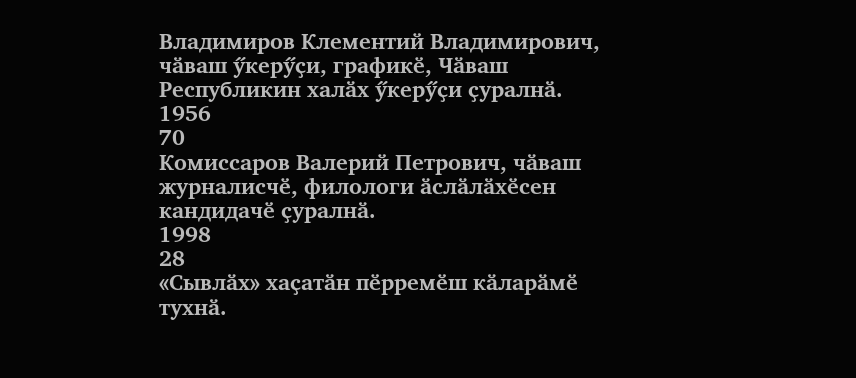Владимиров Клементий Владимирович, чӑваш ӳкерӳҫи, графикӗ, Чӑваш Республикин халӑх ӳкерӳҫи ҫуралнӑ.
1956
70
Комиссаров Валерий Петрович, чӑваш журналисчӗ, филологи ӑслӑлӑхӗсен кандидачӗ ҫуралнӑ.
1998
28
«Сывлӑх» хаҫатӑн пӗрремӗш кӑларӑмӗ тухнӑ.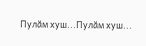Пулӑм хуш...Пулӑм хуш...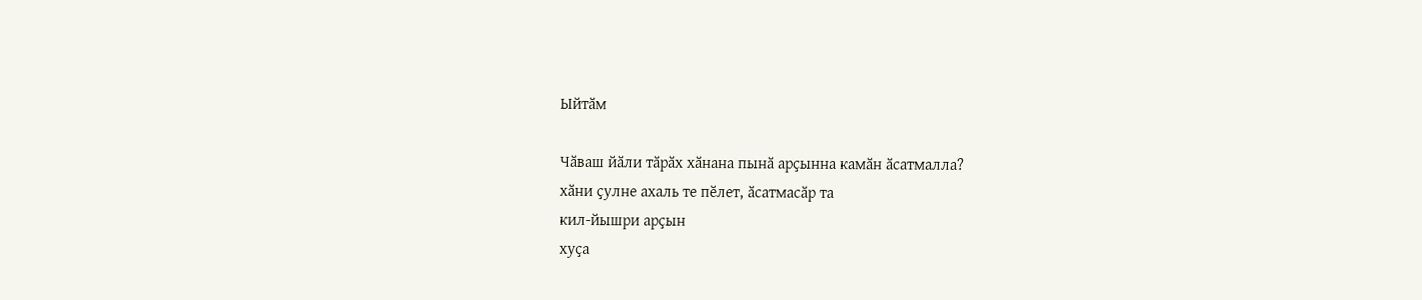Ыйтӑм

Чӑваш йӑли тӑрӑх хӑнана пынӑ арҫынна камӑн ӑсатмалла?
хӑни ҫулне ахаль те пӗлет, ӑсатмасӑр та
кил-йышри арҫын
хуҫа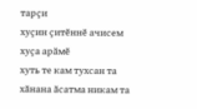тарҫи
хуҫин ҫитӗннӗ ачисем
хуҫа арӑмӗ
хуть те кам тухсан та
хӑнана ӑсатма никам та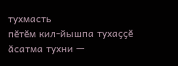тухмасть
пӗтӗм кил-йышпа тухаҫҫӗ
ӑсатма тухни —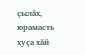ҫылӑх, юрамасть
хуҫа хӑй